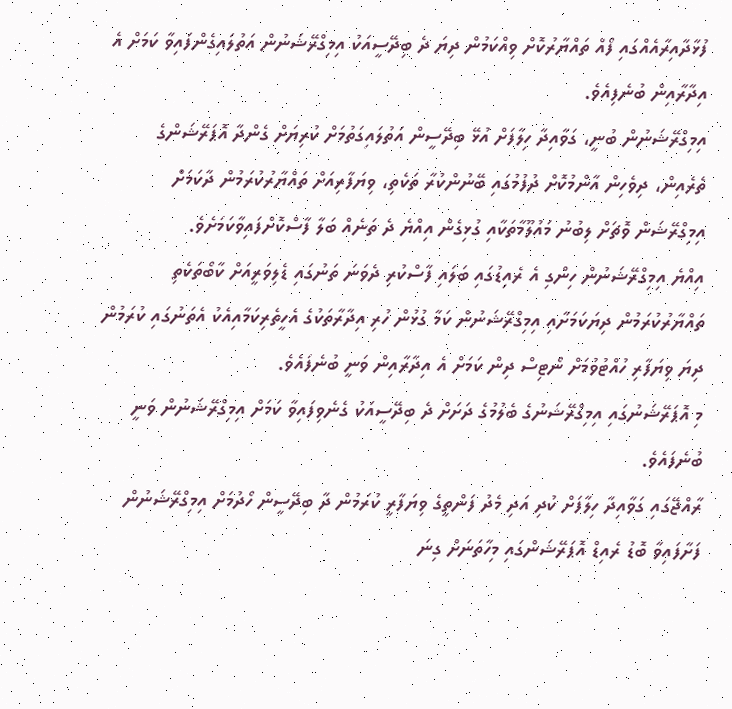ފުޅާދާއިރާއެއްގައި ފޯއް ތައްޔާރުކޮށް ވިއްކަމުން ދިޔަ ދެ ބިދޭސީއަކު އިމިގްރޭޝަނުން އަތުލައިގެންފައިވާ ކަމަށް އެ އިދާރާއިން ބުނެފިއެވެ.
އިމިގްރޭޝަނުން ބުނީ، ގަވާއިދާ ހިލާފަށް އުޅޭ ބިދޭސީން އަތުލައިގަތުމަށް ކުރިޔަށް ގެންދާ އޮޕަރޭޝަންގެ ތެރެއިން، ދިވެހިން އާންމުކޮށް ދުފުމުގައި ބޭނުންކުރާ ތަކެތި، ވިޔަފާރިއަށް ތައްޔާރުކުރަމުން ދާކަމަށް އިމިގްރޭޝަން ވޮޗަށް ލިބުނު މައުލޫމާތަކާއި ގުޅިގެން އިއްޔެ ދެ ތަނެއް ބަލާ ފާސްކޮށްފައިވާކަމަށެވެ.
އިއްޔެ އިމިގްރޭޝަނުން ހިންގި އެ ރެއިޑުގައި ބަލައި ފާސްކުރި ދެވަނަ ތަނުގައި ޑެލިވަރީއަށް ކާބޯތަކެތި ތައްޔާރުކުރަމުން ދިޔަކަމަށާއި އިމިގްރޭޝަނުން ކަމާ ގުޅުން ހުރި އިދާރާތަކުގެ އެހީތެރިކަމާއިއެކު އެތަނުގައި ކުރަމުން ދިޔަ ވިޔަފާރި ހުއްޓުވުމަށް ނޯޓިސް ދިން ކަމަށް އެ އިދާރާއިން ވަނީ ބުނެފައެވެ.
މި އޮޕަރޭޝަނުގައި އިމިގްރޭޝަނުގެ ބެލުމުގެ ދަށަށް ދެ ބިދޭސީއަކު ގެނެވިފައިވާ ކަމަށް އިމިގްރޭޝަނުން ވަނީ ބުނެފައެވެ.
ރާއްޖޭގައި ގަވާއިދާ ހިލާފަށް ކުދި އަދި މެދު ފަންތީގެ ވިޔަފާރީ ކުރަމުން ދާ ބިދޭސީން ހޯދުމަށް އިމިގްރޭޝަނުން ފަށާފައިވާ ބޮޑު ރެއިޑް އޮޕަރޭޝަންގައި މިހާތަނަށް ގިނަ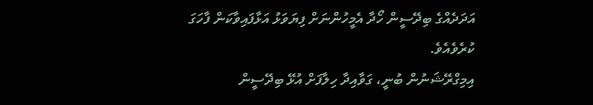އަދަދެއްގެ ބިދޭސީން ހޯދާ އެމީހުންނަށް ފިޔަވަޅު އަޅާފައިވާކަން ފާހަގަ ކުރެވެއެވެ.
އިމިގްރޭޝަނުން ބުނީ، ގަވާއިދާ ހިލާފަށް އުޅޭ ބިދޭސީން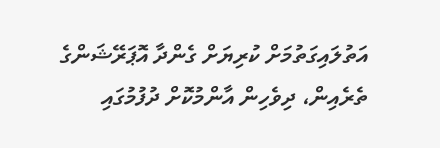އަތުލައިގަތުމަށް ކުރިޔަށް ގެންދާ އޮޕަރޭޝަންގެ ތެރެއިން، ދިވެހިން އާންމުކޮށް ދުފުމުގައި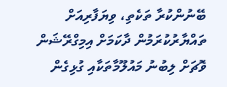ބޭނުންކުރާ ތަކެތި، ވިޔަފާރިއަށް ތައްޔާރުކުރަމުން ދާކަމަށް އިމިގްރޭޝަން ވޮޗަށް ލިބުނު މައުލޫމާތަކާއި ގުޅިގެން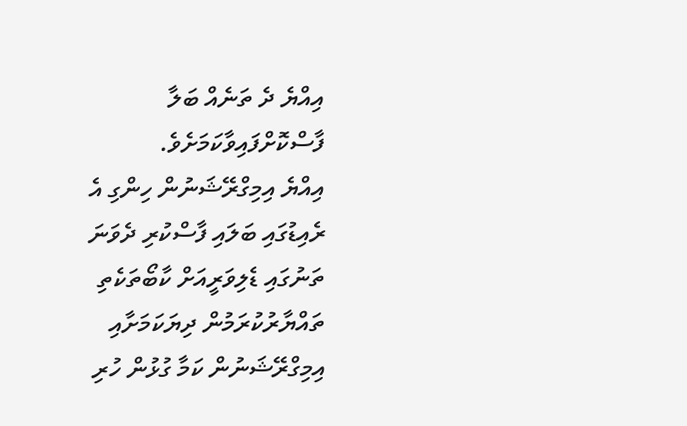އިއްޔެ ދެ ތަނެއް ބަލާ ފާސްކޮށްފައިވާކަމަށެވެ.
އިއްޔެ އިމިގްރޭޝަނުން ހިންގި އެ ރެއިޑުގައި ބަލައި ފާސްކުރި ދެވަނަ ތަނުގައި ޑެލިވަރީއަށް ކާބޯތަކެތި ތައްޔާރުކުރަމުން ދިޔަކަމަށާއި އިމިގްރޭޝަނުން ކަމާ ގުޅުން ހުރި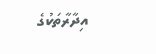އިދާރާތަކުގެ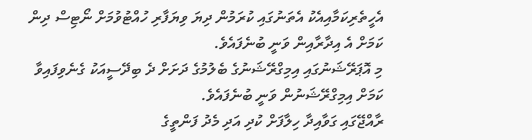އެހީތެރިކަމާއިއެކު އެތަނުގައި ކުރަމުން ދިޔަ ވިޔަފާރި ހުއްޓުވުމަށް ނޯޓިސް ދިން ކަމަށް އެ އިދާރާއިން ވަނީ ބުނެފައެވެ.
މި އޮޕަރޭޝަނުގައި އިމިގްރޭޝަނުގެ ބެލުމުގެ ދަށަށް ދެ ބިދޭސީއަކު ގެނެވިފައިވާ ކަމަށް އިމިގްރޭޝަނުން ވަނީ ބުނެފައެވެ.
ރާއްޖޭގައި ގަވާއިދާ ހިލާފަށް ކުދި އަދި މެދު ފަންތީގެ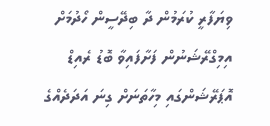ވިޔަފާރީ ކުރަމުން ދާ ބިދޭސީން ހޯދުމަށް އިމިގްރޭޝަނުން ފަށާފައިވާ ބޮޑު ރެއިޑް އޮޕަރޭޝަންގައި މިހާތަނަށް ގިނަ އަދަދެއްގެ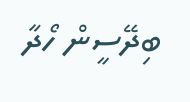ބިދޭސީން ހޯދާ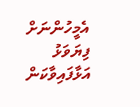އެމީހުންނަށް ފިޔަވަޅު އަޅާފައިވާކަން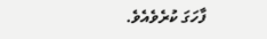ފާހަގަ ކުރެވެއެވެ.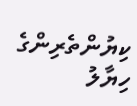ކިޔުންތެރިންގެ ހިޔާލު